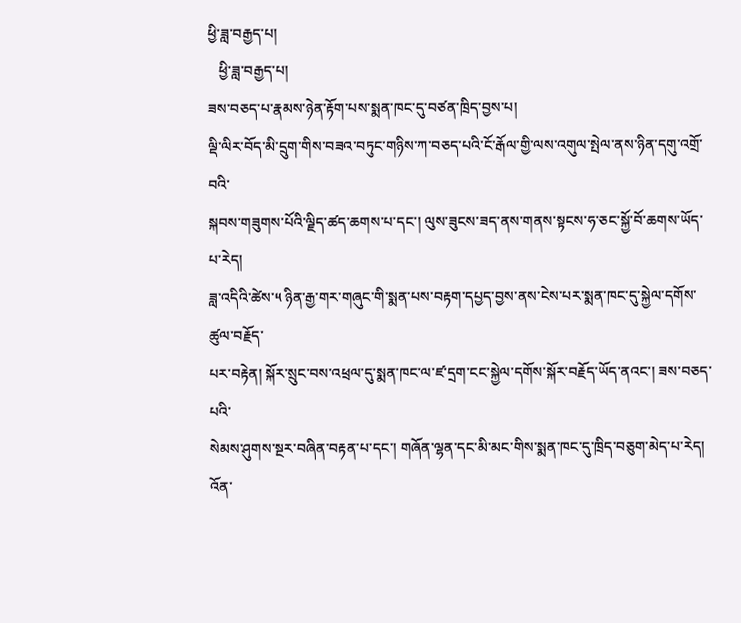ཕྱི་ཟླ་བརྒྱད་པ།
   ཕྱི་ཟླ་བརྒྱད་པ།
ཟས་བཅད་པ་རྣམས་ཉེན་རྟོག་པས་སྨན་ཁང་དུ་བཙན་ཁྲིད་བྱས་པ།
ལྡི་ལིར་བོད་མི་དྲུག་གིས་བཟའ་བཏུང་གཉིས་ཀ་བཅད་པའི་ངོ་རྒོལ་གྱི་ལས་འགུལ་སྤེལ་ནས་ཉིན་དགུ་འགྲོ་བའི་
སྐབས་གཟུགས་པོའི་ལྗིད་ཚད་ཆགས་པ་དང་། ལུས་ཟུངས་ཟད་ནས་གནས་སྟངས་ཧ་ཅང་སྐྱོ་བོ་ཆགས་ཡོད་པ་རེད།
ཟླ་འདིའི་ཚེས་༥ ཉིན་རྒྱ་གར་གཞུང་གི་སྨན་པས་བརྟག་དཔྱད་བྱས་ནས་ངེས་པར་སྨན་ཁང་དུ་སྐྱེལ་དགོས་ཚུལ་བརྗོད་
པར་བརྟེན། སྐོར་སྲུང་བས་འཕྲལ་དུ་སྨན་ཁང་ལ་ཛ་དྲག་ངང་སྐྱེལ་དགོས་སྐོར་བརྗོད་ཡོད་ནའང་། ཟས་བཅད་པའི་
སེམས་ཤུགས་སྔར་བཞིན་བརྟན་པ་དང་། གཞོན་ལྷན་དང་མི་མང་གིས་སྨན་ཁང་དུ་ཁྲིད་བཅུག་མེད་པ་རེད། འོན་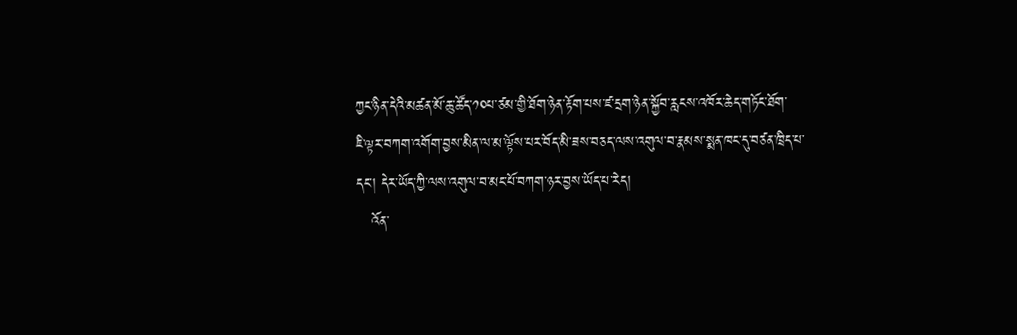ཀྱང་ཉིན་དེའི་མཚན་མོ་ཆུ་ཚོད་༡༠པ་ཙམ་གྱི་ཐོག་ཉེན་རྟོག་པས་ཛ་དྲག་ཉེན་སྐྱོབ་རླངས་འཁོར་ཆེད་གཏོང་ཐོག་
ཇི་ལྟར་བཀག་འགོག་བྱས་མིན་ལ་མ་ལྟོས་པར་བོད་མི་ཟས་བཅད་ལས་འགུལ་བ་རྣམས་སྨན་ཁང་དུ་བཙན་ཁྲིད་པ་
དང་། དེར་ཡོད་ཀྱི་ལས་འགུལ་བ་མང་པོ་བཀག་ཉར་བྱས་ཡོད་པ་རེད།
   འོན་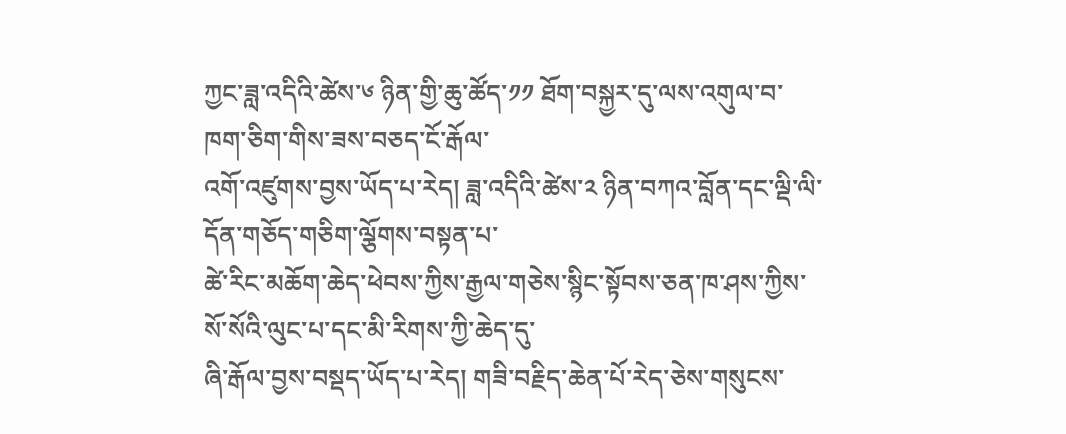ཀྱང་ཟླ་འདིའི་ཚེས་༦ ཉིན་གྱི་ཆུ་ཚོད་༡༡ ཐོག་བསྐྱར་དུ་ལས་འགུལ་བ་ཁག་ཅིག་གིས་ཟས་བཅད་ངོ་རྒོལ་
འགོ་འཛུགས་བྱས་ཡོད་པ་རེད། ཟླ་འདིའི་ཚེས་༢ ཉིན་བཀའ་བློན་དང་ལྡི་ལི་དོན་གཅོད་གཅིག་ལྕོགས་བསྟན་པ་
ཚེ་རིང་མཆོག་ཆེད་ཕེབས་ཀྱིས་རྒྱལ་གཅེས་སྙིང་སྟོབས་ཅན་ཁ་ཤས་ཀྱིས་སོ་སོའི་ལུང་པ་དང་མི་རིགས་ཀྱི་ཆེད་དུ་
ཞི་རྒོལ་བྱས་བསྡད་ཡོད་པ་རེད། གཟི་བརྗིད་ཆེན་པོ་རེད་ཅེས་གསུངས་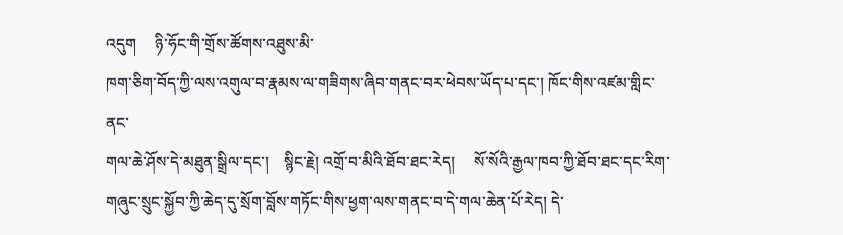འདུག     ཉི་ཧོང་གི་གྲོས་ཚོགས་འཐུས་མི་
ཁག་ཅིག་བོད་ཀྱི་ལས་འགུལ་བ་རྣམས་ལ་གཟིགས་ཞིབ་གནང་བར་ཕེབས་ཡོད་པ་དང་། ཁོང་གིས་འཛམ་གླིང་ནང་
གལ་ཆེ་ཤོས་དེ་མཐུན་སྒྲིལ་དང་།    སྙིང་རྗེ། འགྲོ་བ་མིའི་ཐོབ་ཐང་རེད།     སོ་སོའི་རྒྱལ་ཁབ་ཀྱི་ཐོབ་ཐང་དང་རིག་
གཞུང་སྲུང་སྐྱོབ་ཀྱི་ཆེད་དུ་སྲོག་བློས་གཏོང་གིས་ཕྱག་ལས་གནང་བ་དེ་གལ་ཆེན་པོ་རེད། དེ་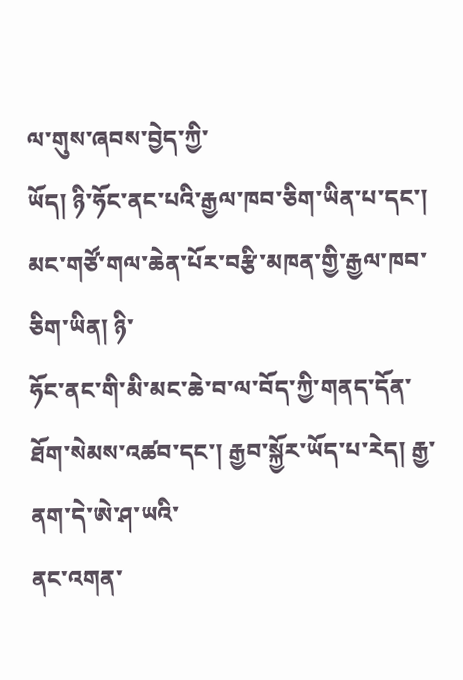ལ་གུས་ཞབས་བྱེད་ཀྱི་
ཡོད། ཉི་ཧོང་ནང་པའི་རྒྱལ་ཁབ་ཅིག་ཡིན་པ་དང་། མང་གཙོ་གལ་ཆེན་པོར་བརྩི་མཁན་གྱི་རྒྱལ་ཁབ་ཅིག་ཡིན། ཉི་
ཧོང་ནང་གི་མི་མང་ཆེ་བ་ལ་བོད་ཀྱི་གནད་དོན་ཐོག་སེམས་འཚབ་དང་། རྒྱབ་སྐྱོར་ཡོད་པ་རེད། རྒྱ་ནག་དེ་ཨེ་ཤ་ཡའི་
ནང་འགན་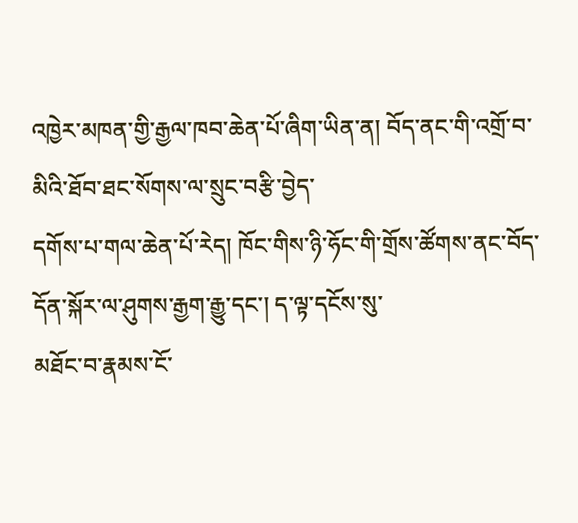འཁྱེར་མཁན་གྱི་རྒྱལ་ཁབ་ཆེན་པོ་ཞིག་ཡིན་ན། བོད་ནང་གི་འགྲོ་བ་མིའི་ཐོབ་ཐང་སོགས་ལ་སྲུང་བརྩི་བྱེད་
དགོས་པ་གལ་ཆེན་པོ་རེད། ཁོང་གིས་ཉི་ཧོང་གི་གྲོས་ཚོགས་ནང་བོད་དོན་སྐོར་ལ་ཤུགས་རྒྱག་རྒྱུ་དང་། ད་ལྟ་དངོས་སུ་
མཐོང་བ་རྣམས་ངོ་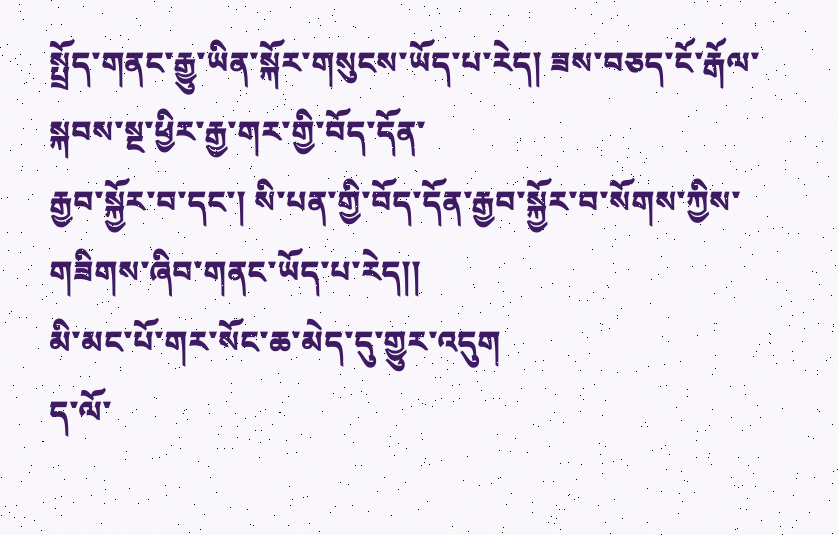སྤྲོད་གནང་རྒྱུ་ཡིན་སྐོར་གསུངས་ཡོད་པ་རེད། ཟས་བཅད་ངོ་རྒོལ་སྐབས་སྔ་ཕྱིར་རྒྱ་གར་གྱི་བོད་དོན་
རྒྱབ་སྐྱོར་བ་དང་། སི་པན་གྱི་བོད་དོན་རྒྱབ་སྐྱོར་བ་སོགས་ཀྱིས་གཟིགས་ཞིབ་གནང་ཡོད་པ་རེད།།
མི་མང་པོ་གར་སོང་ཆ་མེད་དུ་གྱུར་འདུག
ད་ལོ་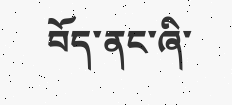བོད་ནང་ཞི་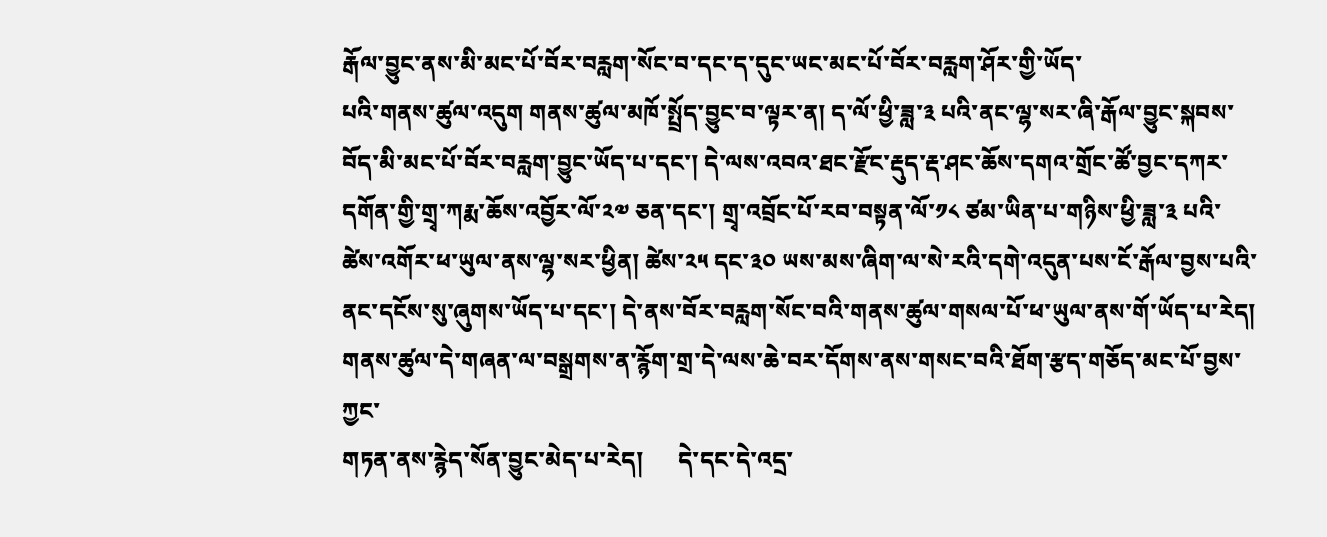རྒོལ་བྱུང་ནས་མི་མང་པོ་བོར་བརླག་སོང་བ་དང་ད་དུང་ཡང་མང་པོ་བོར་བརླག་ཤོར་གྱི་ཡོད་
པའི་གནས་ཚུལ་འདུག གནས་ཚུལ་མཁོ་སྤྲོད་བྱུང་བ་ལྟར་ན། ད་ལོ་ཕྱི་ཟླ་༣ པའི་ནང་ལྷ་སར་ཞི་རྒོལ་བྱུང་སྐབས་
བོད་མི་མང་པོ་བོར་བརླག་བྱུང་ཡོད་པ་དང་། དེ་ལས་འབའ་ཐང་རྫོང་རྡུད་རྡ་ཤང་ཆོས་དགའ་གྲོང་ཚོ་བྱང་དཀར་
དགོན་གྱི་གྲྭ་ཀརྨ་ཆོས་འབྱོར་ལོ་༢༧ ཅན་དང་། གྲྭ་འབྲོང་པོ་རབ་བསྟན་ལོ་༡༨ ཙམ་ཡིན་པ་གཉིས་ཕྱི་ཟླ་༣ པའི་
ཚེས་འགོར་ཕ་ཡུལ་ནས་ལྷ་སར་ཕྱིན། ཚེས་༢༥ དང་༣༠ ཡས་མས་ཞིག་ལ་སེ་རའི་དགེ་འདུན་པས་ངོ་རྒོལ་བྱས་པའི་
ནང་དངོས་སུ་ཞུགས་ཡོད་པ་དང་། དེ་ནས་བོར་བརླག་སོང་བའི་གནས་ཚུལ་གསལ་པོ་ཕ་ཡུལ་ནས་གོ་ཡོད་པ་རེད། གནས་ཚུལ་དེ་གཞན་ལ་བསྒྲགས་ན་རྙོག་གྲ་དེ་ལས་ཆེ་བར་དོགས་ནས་གསང་བའི་ཐོག་རྩད་གཅོད་མང་པོ་བྱས་ཀྱང་
གཏན་ནས་རྙེད་སོན་བྱུང་མེད་པ་རེད།      དེ་དང་དེ་འདྲ་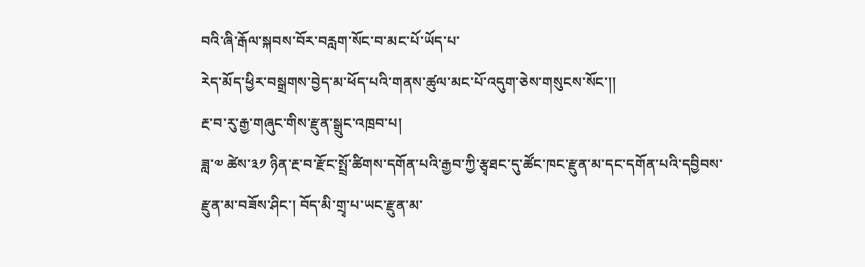བའི་ཞི་རྒོལ་སྐབས་བོར་བརླག་སོང་བ་མང་པོ་ཡོད་པ་
རེད་མོད་ཕྱིར་བསྒྲགས་བྱེད་མ་ཕོད་པའི་གནས་ཚུལ་མང་པོ་འདུག་ཅེས་གསུངས་སོང་།།
རྔ་བ་རུ་རྒྱ་གཞུང་གིས་རྫུན་སྒྲུང་འཁྲབ་པ།
ཟླ་༧ ཚེས་༣༡ ཉིན་རྔ་བ་རྫོང་སྤྲོ་ཚིགས་དགོན་པའི་རྒྱབ་ཀྱི་རྩྭཐང་དུ་ཚོང་ཁང་རྫུན་མ་དང་དགོན་པའི་དབྱིབས་
རྫུན་མ་བཟོས་ཤིང་། བོད་མི་གྲྭ་པ་ཡང་རྫུན་མ་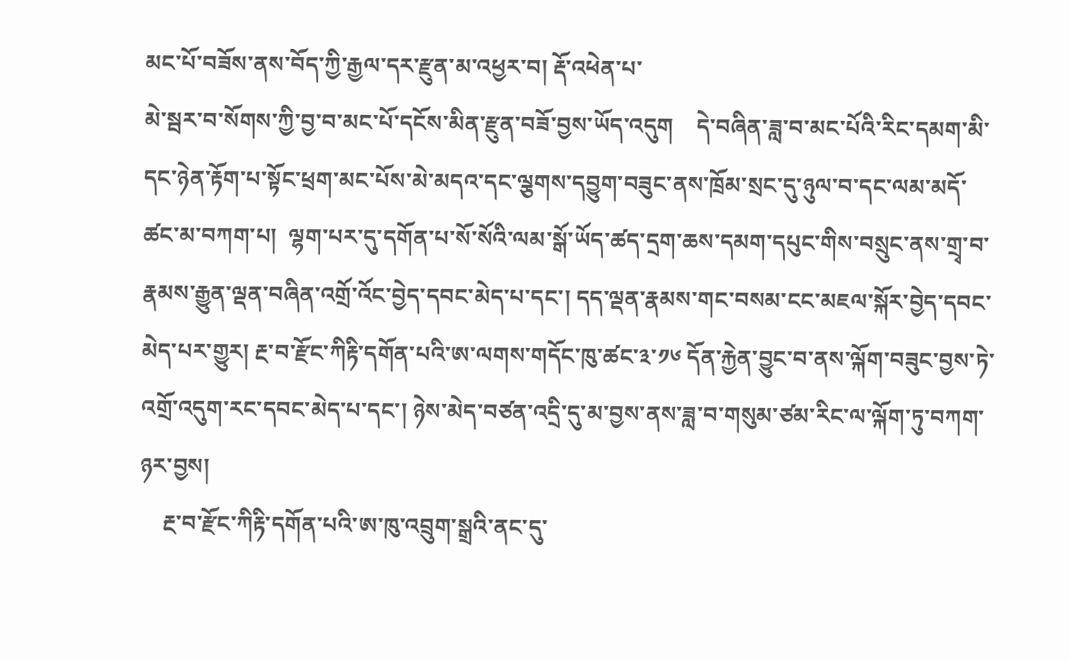མང་པོ་བཟོས་ནས་བོད་ཀྱི་རྒྱལ་དར་རྫུན་མ་འཕྱར་བ། རྡོ་འཕེན་པ་
མེ་སྦར་བ་སོགས་ཀྱི་བྱ་བ་མང་པོ་དངོས་མིན་རྫུན་བཟོ་བྱས་ཡོད་འདུག    དེ་བཞིན་ཟླ་བ་མང་པོའི་རིང་དམག་མི་
དང་ཉེན་རྟོག་པ་སྟོང་ཕྲག་མང་པོས་མེ་མདའ་དང་ལྕགས་དབྱུག་བཟུང་ནས་ཁྲོམ་སྲང་དུ་ཉུལ་བ་དང་ལམ་མདོ་
ཚང་མ་བཀག་པ།  ལྷག་པར་དུ་དགོན་པ་སོ་སོའི་ལམ་སྒོ་ཡོད་ཚད་དྲག་ཆས་དམག་དཔུང་གིས་བསྲུང་ནས་གྲྭ་བ་
རྣམས་རྒྱུན་ལྡན་བཞིན་འགྲོ་འོང་བྱེད་དབང་མེད་པ་དང་། དད་ལྡན་རྣམས་གང་བསམ་ངང་མཇལ་སྐོར་བྱེད་དབང་
མེད་པར་གྱུར། རྔ་བ་རྫོང་ཀིརྟི་དགོན་པའི་ཨ་ལགས་གདོང་ཁུ་ཚང་༣་༡༦ དོན་རྐྱེན་བྱུང་བ་ནས་ལྐོག་བཟུང་བྱས་ཏེ་
འགྲོ་འདུག་རང་དབང་མེད་པ་དང་། ཉེས་མེད་བཙན་འདྲི་དུ་མ་བྱས་ནས་ཟླ་བ་གསུམ་ཙམ་རིང་ལ་ལྐོག་ཏུ་བཀག་
ཉར་བྱས།
    རྔ་བ་རྫོང་ཀིརྟི་དགོན་པའི་ཨ་ཁུ་འབྲུག་སྒྲའི་ནང་དུ་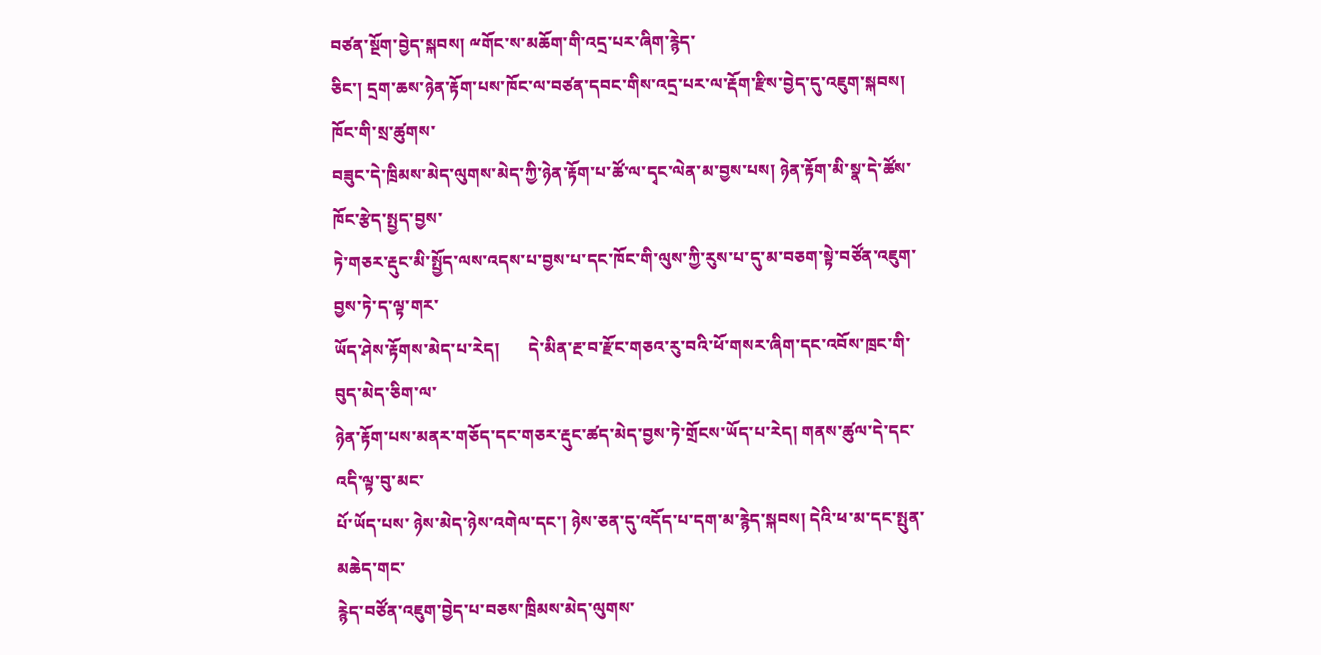བཙན་སྔོག་བྱེད་སྐབས། ྋགོང་ས་མཆོག་གི་འདྲ་པར་ཞིག་རྙེད་
ཅིང་། དྲག་ཆས་ཉེན་རྟོག་པས་ཁོང་ལ་བཙན་དབང་གིས་འདྲ་པར་ལ་རྡོག་རྫིས་བྱེད་དུ་འཇུག་སྐབས། ཁོང་གི་སྲ་ཚུགས་
བཟུང་དེ་ཁྲིམས་མེད་ལུགས་མེད་ཀྱི་ཉེན་རྟོག་པ་ཚོ་ལ་དྭང་ལེན་མ་བྱས་པས། ཉེན་རྟོག་མི་སྣ་དེ་ཚོས་ཁོང་རྩེད་སྤྱད་བྱས་
ཏེ་གཅར་རྡུང་མི་སྤྱོད་ལས་འདས་པ་བྱས་པ་དང་ཁོང་གི་ལུས་ཀྱི་རུས་པ་དུ་མ་བཅག་སྟེ་བཙོན་འཇུག་བྱས་ཏེ་ད་ལྟ་གར་
ཡོད་ཤེས་རྟོགས་མེད་པ་རེད།       དེ་མིན་རྔ་བ་རྫོང་གཅའ་རུ་བའི་ཕོ་གསར་ཞིག་དང་འབོས་ཁྲང་གི་བུད་མེད་ཅིག་ལ་
ཉེན་རྟོག་པས་མནར་གཅོད་དང་གཅར་རྡུང་ཚད་མེད་བྱས་ཏེ་གྲོངས་ཡོད་པ་རེད། གནས་ཚུལ་དེ་དང་འདི་ལྟ་བུ་མང་
པོ་ཡོད་པས་ ཉེས་མེད་ཉེས་འགེལ་དང་། ཉེས་ཅན་དུ་འདོད་པ་དག་མ་རྙེད་སྐབས། དེའི་ཕ་མ་དང་སྤུན་མཆེད་གང་
རྙེད་བཙོན་འཇུག་བྱེད་པ་བཅས་ཁྲིམས་མེད་ལུགས་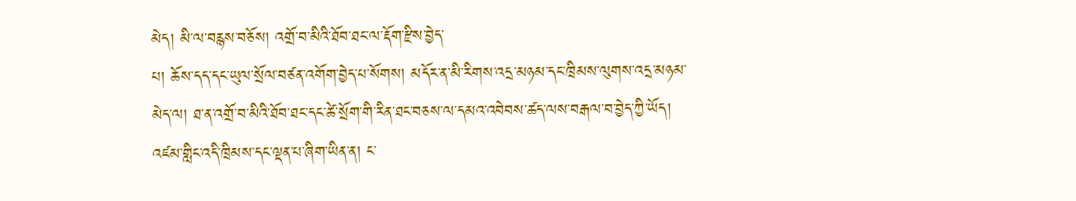མེད། མི་ལ་བརྙས་བཅོས། འགྲོ་བ་མིའི་ཐོབ་ཐང་ལ་རྡོག་རྫིས་བྱེད་
པ། ཆོས་དད་དང་ཡུལ་སྲོལ་བཙན་འགོག་བྱེད་པ་སོགས། མདོར་ན་མི་རིགས་འདྲ་མཉམ་དང་ཁྲིམས་ལུགས་འདྲ་མཉམ་
མེད་ལ། ཐ་ན་འགྲོ་བ་མིའི་ཐོབ་ཐང་དང་ཚེ་སྲོག་གི་རིན་ཐང་བཅས་ལ་དམའ་འབེབས་ཚད་ལས་བརྒལ་བ་བྱེད་ཀྱི་ཡོད།
འཛམ་གླིང་འདི་ཁྲིམས་དང་ལྡན་པ་ཞིག་ཡིན་ན། ང་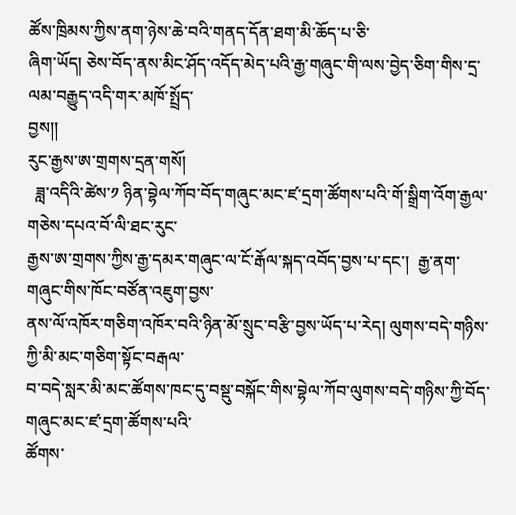ཚོས་ཁྲིམས་ཀྱིས་ནག་ཉེས་ཆེ་བའི་གནད་དོན་ཐག་མི་ཆོད་པ་ཅི་
ཞིག་ཡོད། ཅེས་བོད་ནས་མིང་ཤོད་འདོད་མེད་པའི་རྒྱ་གཞུང་གི་ལས་བྱེད་ཅིག་གིས་དྲ་ལམ་བརྒྱུད་འདི་གར་མཁོ་སྤྲོད་
བྱས།།
རུང་རྒྱས་ཨ་གྲགས་དྲན་གསོ།
  ཟླ་འདིའི་ཚེས་༡ ཉིན་བྷེལ་ཀོབ་བོད་གཞུང་མང་ཛ་དྲག་ཚོགས་པའི་གོ་སྒྲིག་འོག་རྒྱལ་གཅེས་དཔའ་བོ་ལི་ཐང་རུང་
རྒྱས་ཨ་གྲགས་ཀྱིས་རྒྱ་དམར་གཞུང་ལ་ངོ་རྒོལ་སྐད་འབོད་བྱས་པ་དང་།  རྒྱ་ནག་གཞུང་གིས་ཁོང་བཙོན་འཇུག་བྱས་
ནས་ལོ་འཁོར་གཅིག་འཁོར་བའི་ཉིན་མོ་སྲུང་བརྩི་བྱས་ཡོད་པ་རེད། ལུགས་བདེ་གཉིས་ཀྱི་མི་མང་གཅིག་སྟོང་བརྒལ་
བ་བདེ་སླར་མི་མང་ཚོགས་ཁང་དུ་བསྡུ་བསྐོང་གིས་བྷེལ་ཀོབ་ལུགས་བདེ་གཉིས་ཀྱི་བོད་གཞུང་མང་ཛ་དྲག་ཚོགས་པའི་
ཚོགས་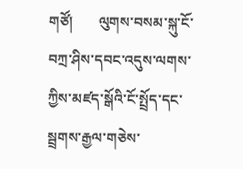གཙོ།       ལུགས་བསམ་སྐུ་ངོ་བཀྲ་ཤིས་དབང་འདུས་ལགས་ཀྱིས་མཛད་སྒོའི་ངོ་སྤྲོད་དང་སྦྲགས་རྒྱལ་གཅེས་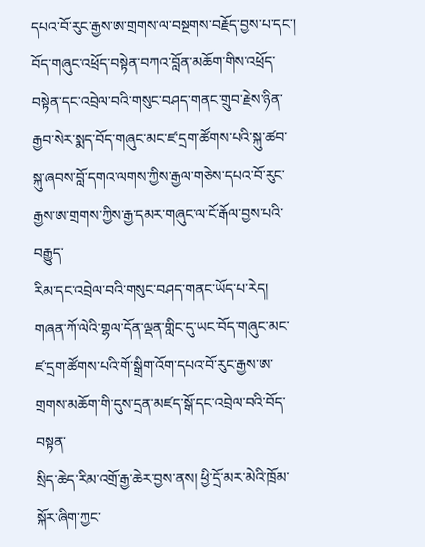དཔའ་བོ་རུང་རྒྱས་ཨ་གྲགས་ལ་བསྔགས་བརྗོད་བྱས་པ་དང་། བོད་གཞུང་འཕྲོད་བསྟེན་བཀའ་བློན་མཆོག་གིས་འཕྲོད་
བསྟེན་དང་འབྲེལ་བའི་གསུང་བཤད་གནང་གྲུབ་རྗེས་ཉིན་རྒྱབ་སེར་སྨད་བོད་གཞུང་མང་ཛ་དྲག་ཚོགས་པའི་སྐུ་ཚབ་
སྐུ་ཞབས་བློ་དགའ་ལགས་ཀྱིས་རྒྱལ་གཅེས་དཔའ་བོ་རུང་རྒྱས་ཨ་གྲགས་ཀྱིས་རྒྱ་དམར་གཞུང་ལ་ངོ་རྒོལ་བྱས་པའི་བརྒྱུད་
རིམ་དང་འབྲེལ་བའི་གསུང་བཤད་གནང་ཡོད་པ་རེད། གཞན་ཀོ་ལེའི་གྷལ་དོན་ལྡན་གླིང་དུ་ཡང་བོད་གཞུང་མང་
ཛ་དྲག་ཚོགས་པའི་གོ་སྒྲིག་འོག་དཔའ་བོ་རུང་རྒྱས་ཨ་གྲགས་མཆོག་གི་དུས་དྲན་མཛད་སྒོ་དང་འབྲེལ་བའི་བོད་བསྟན་
སྲིད་ཆེད་རིམ་འགྲོ་རྒྱ་ཆེར་བྱས་ནས། ཕྱི་དྲོ་མར་མེའི་ཁྲོམ་སྐོར་ཞིག་ཀྱང་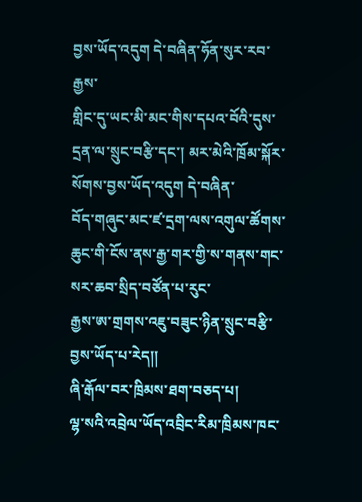བྱས་ཡོད་འདུག དེ་བཞིན་ཧོན་སུར་རབ་རྒྱས་
གླིང་དུ་ཡང་མི་མང་གིས་དཔའ་བོའི་དུས་དྲན་ལ་སྲུང་བརྩི་དང་། མར་མེའི་ཁྲོམ་སྐོར་སོགས་བྱས་ཡོད་འདུག དེ་བཞིན་
བོད་གཞུང་མང་ཛ་དྲག་ལས་འགུལ་ཚོགས་ཆུང་གི་ངོས་ནས་རྒྱ་གར་གྱི་ས་གནས་གང་སར་ཆབ་སྲིད་བཙོན་པ་རུང་
རྒྱས་ཨ་གྲགས་འཇུ་བཟུང་ཉིན་སྲུང་བརྩི་བྱས་ཡོད་པ་རེད།།
ཞི་རྒོལ་བར་ཁྲིམས་ཐག་བཅད་པ།
ལྷ་སའི་འབྲེལ་ཡོད་འབྲིང་རིམ་ཁྲིམས་ཁང་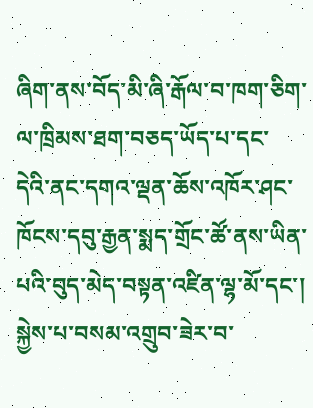ཞིག་ནས་བོད་མི་ཞི་རྒོལ་བ་ཁག་ཅིག་ལ་ཁྲིམས་ཐག་བཅད་ཡོད་པ་དང་
དེའི་ནང་དགའ་ལྡན་ཆོས་འཁོར་ཤང་ཁོངས་དབུ་རྒྱན་སྨད་གྲོང་ཚོ་ནས་ཡིན་པའི་བུད་མེད་བསྟན་འཛིན་ལྷ་མོ་དང་། སྐྱེས་པ་བསམ་འགྲུབ་ཟེར་བ་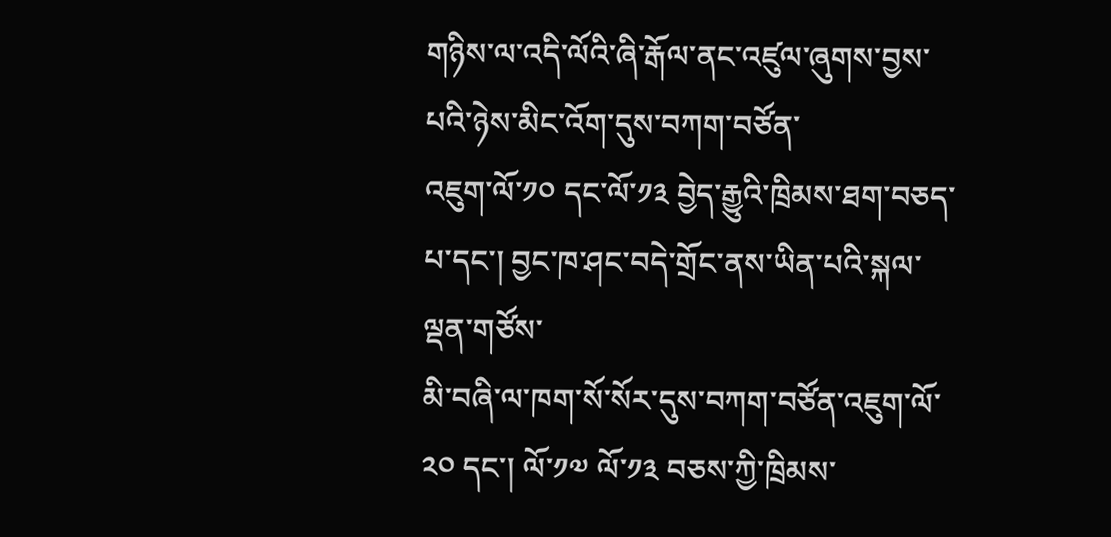གཉིས་ལ་འདི་ལོའི་ཞི་རྒོལ་ནང་འཛུལ་ཞུགས་བྱས་པའི་ཉེས་མིང་འོག་དུས་བཀག་བཙོན་
འཇུག་ལོ་༡༠ དང་ལོ་༡༣ བྱེད་རྒྱུའི་ཁྲིམས་ཐག་བཅད་པ་དང་། བྱང་ཁ་ཤང་བདེ་གྲོང་ནས་ཡིན་པའི་སྐལ་ལྡན་གཙོས་
མི་བཞི་ལ་ཁག་སོ་སོར་དུས་བཀག་བཙོན་འཇུག་ལོ་༢༠ དང་། ལོ་༡༧ ལོ་༡༣ བཅས་ཀྱི་ཁྲིམས་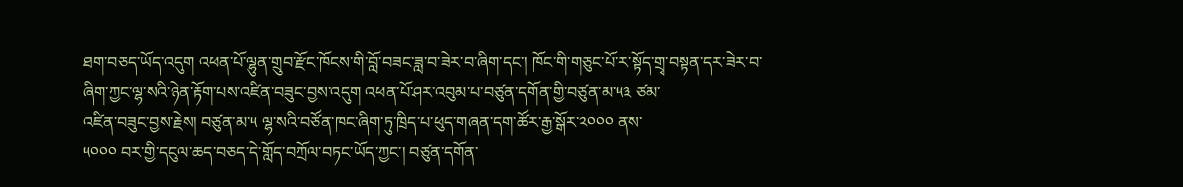ཐག་བཅད་ཡོད་འདུག འཕན་པོ་ལྷུན་གྲུབ་རྫོང་ཁོངས་གི་བློ་བཟང་ཟླ་བ་ཟེར་བ་ཞིག་དང་། ཁོང་གི་གཅུང་པོ་ར་སྟོད་གྲྭ་བསྟན་དར་ཟེར་བ་
ཞིག་ཀྱང་ལྷ་སའི་ཉེན་རྟོག་པས་འཛིན་བཟུང་བྱས་འདུག འཕན་པོ་ཤར་འབུམ་པ་བཙུན་དགོན་གྱི་བཙུན་མ་༥༣ ཙམ་
འཛིན་བཟུང་བྱས་རྗེས། བཙུན་མ་༥ ལྷ་སའི་བཙོན་ཁང་ཞིག་ཏུ་ཁྲིད་པ་ཕུད་གཞན་དག་ཚོར་རྒྱ་སྒོར་༢༠༠༠ ནས་
༥༠༠༠ བར་གྱི་དངུལ་ཆད་བཅད་དེ་གློད་བཀྲོལ་བཏང་ཡོད་ཀྱང་། བཙུན་དགོན་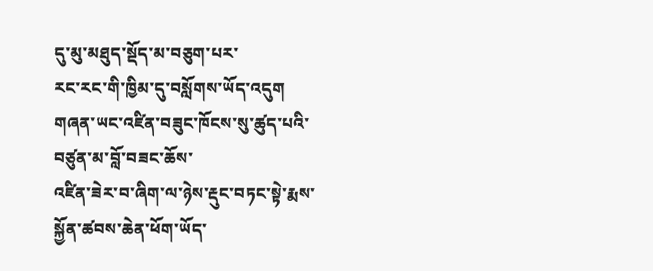དུ་མུ་མཐུད་སྡོད་མ་བཅུག་པར་
རང་རང་གི་ཁྱིམ་དུ་བསློགས་ཡོད་འདུག    གཞན་ཡང་འཛིན་བཟུང་ཁོངས་སུ་ཚུད་པའི་བཙུན་མ་བློ་བཟང་ཆོས་
འཛིན་ཟེར་བ་ཞིག་ལ་ཉེས་རྡུང་བཏང་སྟེ་རྨས་སྐྱོན་ཚབས་ཆེན་ཕོག་ཡོད་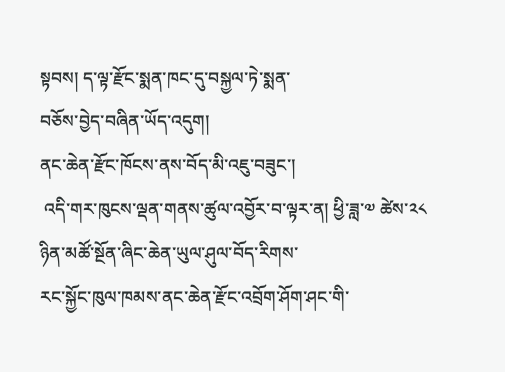སྟབས། ད་ལྟ་རྫོང་སྨན་ཁང་དུ་བསྐྱལ་ཏེ་སྨན་
བཅོས་བྱེད་བཞིན་ཡོད་འདུག།
ནང་ཆེན་རྫོང་ཁོངས་ནས་བོད་མི་འཇུ་བཟུང་།
 འདི་གར་ཁུངས་ལྡན་གནས་ཚུལ་འབྱོར་བ་ལྟར་ན། ཕྱི་ཟླ་༧ ཚེས་༢༨ ཉིན་མཚོ་སྔོན་ཞིང་ཆེན་ཡུལ་ཤུལ་བོད་རིགས་
རང་སྐྱོང་ཁུལ་ཁམས་ནང་ཆེན་རྫོང་འབྲོག་ཤོག་ཤང་གི་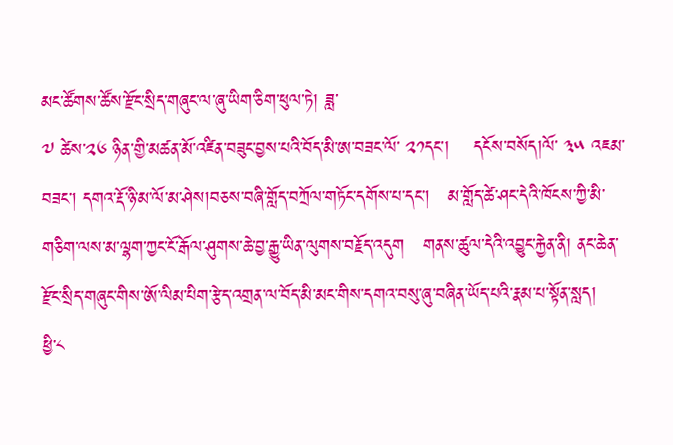མང་ཚོགས་ཚོས་རྫོང་སྲིད་གཞུང་ལ་ཞུ་ཡིག་ཅིག་ཕུལ་ཏེ། ཟླ་
༧ ཚེས་༢༦ ཉིན་གྱི་མཚན་མོ་འཛིན་བཟུང་བྱས་པའི་བོད་མི་ཨ་བཟང་ལོ་ ༢༡དང་།    དངོས་བསོད།ལོ་ ༣༥ འཇམ་
བཟང་། དགའ་རྡོ་ཉི་མ་ལོ་མ་ཤེས།བཅས་བཞི་གློད་བཀྲོལ་གཏོང་དགོས་པ་དང་།   མ་གློད་ཚེ་ཤང་དེའི་ཁོངས་ཀྱི་མི་
གཅིག་ལས་མ་ལྷག་ཀྱང་ངོ་རྒོལ་ཤུགས་ཆེ་བྱ་རྒྱུ་ཡིན་ལུགས་བརྗོད་འདུག   གནས་ཚུལ་དེའི་འབྱུང་རྐྱེན་ནི། ནང་ཆེན་
རྫོང་སྲིད་གཞུང་གིས་ཨོ་ལིམ་པིག་རྩེད་འགྲན་ལ་བོད་མི་མང་གིས་དགའ་བསུ་ཞུ་བཞིན་ཡོད་པའི་རྣམ་པ་སྟོན་སླད།
ཕྱི་༨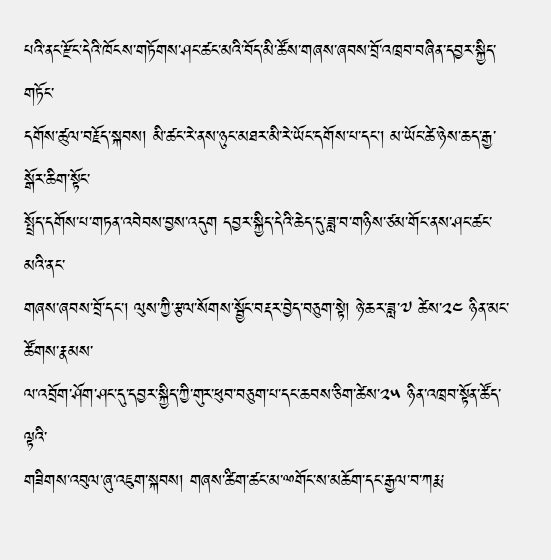པའི་ནང་རྫོང་དེའི་ཁོངས་གཏོགས་ཤང་ཚང་མའི་བོད་མི་ཚོས་གཞས་ཞབས་བྲོ་འཁྲབ་བཞིན་དབྱར་སྐྱིད་གཏོང་
དགོས་ཚུལ་བརྗོད་སྐབས། མི་ཚང་རེ་ནས་ཉུང་མཐར་མི་རེ་ཡོང་དགོས་པ་དང་། མ་ཡོང་ཚེ་ཉེས་ཆད་རྒྱ་སྒོར་ཆིག་སྟོང་
སྤྲོད་དགོས་པ་གཏན་འབེབས་བྱས་འདུག དབྱར་སྐྱིད་དེའི་ཆེད་དུ་ཟླ་བ་གཉིས་ཙམ་གོང་ནས་ཤང་ཚང་མའི་ནང་
གཞས་ཞབས་བྲོ་དང་། ལུས་ཀྱི་རྩལ་སོགས་སྦྱོང་བརྡར་བྱེད་བཅུག་སྟེ། ཉེ་ཆར་ཟླ་༧ ཚེས་༢༤ ཉིན་མང་ཚོགས་རྣམས་
ལ་འབྲོག་ཤོག་ཤང་དུ་དབྱར་སྐྱིད་ཀྱི་གུར་ཕུབ་བཅུག་པ་དང་ཆབས་ཅིག་ཚེས་༢༥ ཉིན་འཁྲབ་སྟོན་ཚོད་ལྟའི་
གཟིགས་འབུལ་ཞུ་འཇུག་སྐབས། གཞས་ཚིག་ཚང་མ་ྋགོང་ས་མཆོག་དང་རྒྱལ་བ་ཀརྨ་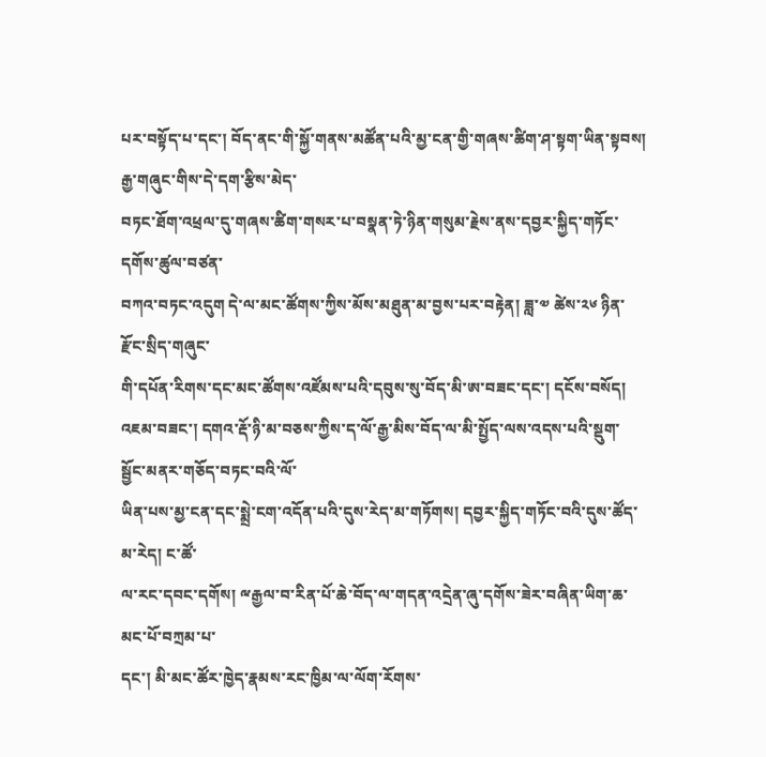པར་བསྟོད་པ་དང་། བོད་ནང་གི་སྐྱོ་གནས་མཚོན་པའི་མྱ་ངན་གྱི་གཞས་ཚིག་ཤ་སྟག་ཡིན་སྟབས། རྒྱ་གཞུང་གིས་དེ་དག་རྩིས་མེད་
བཏང་ཐོག་འཕྲལ་དུ་གཞས་ཚིག་གསར་པ་བསྣན་ཏེ་ཉིན་གསུམ་རྗེས་ནས་དབྱར་སྐྱིད་གཏོང་དགོས་ཚུལ་བཙན་
བཀའ་བཏང་འདུག དེ་ལ་མང་ཚོགས་ཀྱིས་མོས་མཐུན་མ་བྱས་པར་བརྟེན། ཟླ་༧ ཚེས་༢༦ ཉིན་རྫོང་སྲིད་གཞུང་
གི་དཔོན་རིགས་དང་མང་ཚོགས་འཛོམས་པའི་དབུས་སུ་བོད་མི་ཨ་བཟང་དང་། དངོས་བསོད། འཇམ་བཟང་། དགའ་རྡོ་ཉི་མ་བཅས་ཀྱིས་ད་ལོ་རྒྱ་མིས་བོད་ལ་མི་སྤྱོད་ལས་འདས་པའི་སྡུག་སྦྱོང་མནར་གཅོད་བཏང་བའི་ལོ་
ཡིན་པས་མྱ་ངན་དང་སྨྲེ་ངག་འདོན་པའི་དུས་རེད་མ་གཏོགས། དབྱར་སྐྱིད་གཏོང་བའི་དུས་ཚོད་མ་རེད། ང་ཚོ་
ལ་རང་དབང་དགོས། ྋརྒྱལ་བ་རིན་པོ་ཆེ་བོད་ལ་གདན་འདྲེན་ཞུ་དགོས་ཟེར་བཞིན་ཡིག་ཆ་མང་པོ་བཀྲམ་པ་
དང་། མི་མང་ཚོར་ཁྱེད་རྣམས་རང་ཁྱིམ་ལ་ལོག་རོགས་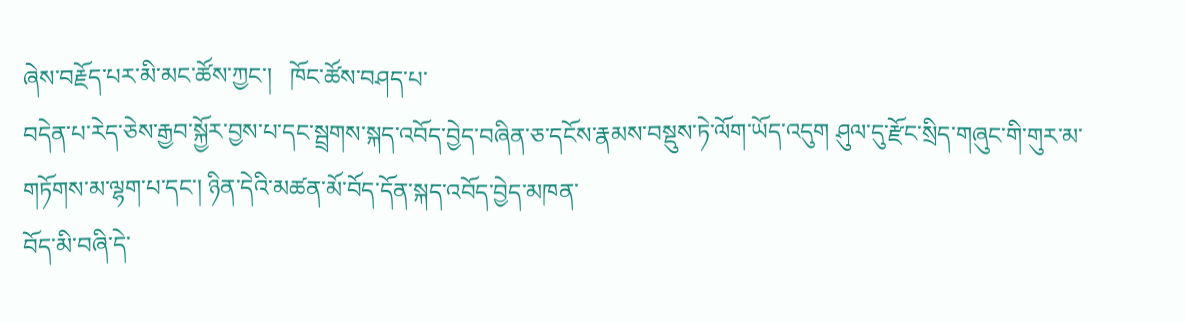ཞེས་བརྗོད་པར་མི་མང་ཚོས་ཀྱང་།   ཁོང་ཚོས་བཤད་པ་
བདེན་པ་རེད་ཅེས་རྒྱབ་སྐྱོར་བྱས་པ་དང་སྦྲགས་སྐད་འབོད་བྱེད་བཞིན་ཅ་དངོས་རྣམས་བསྡུས་ཏེ་ལོག་ཡོད་འདུག ཤུལ་དུ་རྫོང་སྲིད་གཞུང་གི་གུར་མ་གཏོགས་མ་ལྷག་པ་དང་། ཉིན་དེའི་མཚན་མོ་བོད་དོན་སྐད་འབོད་བྱེད་མཁན་
བོད་མི་བཞི་དེ་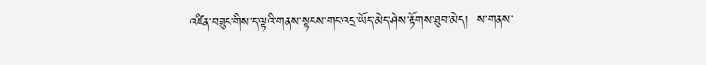འཛིན་བཟུང་གིས་ད་ལྟའི་གནས་སྟངས་གང་འདྲ་ཡོད་མེད་ཤེས་རྟོགས་ཐུབ་མེད།  ས་གནས་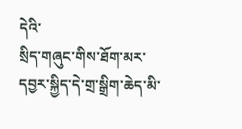དེའི་
སྲིད་གཞུང་གིས་ཐོག་མར་དབྱར་སྐྱིད་དེ་གྲ་སྒྲིག་ཆེད་མི་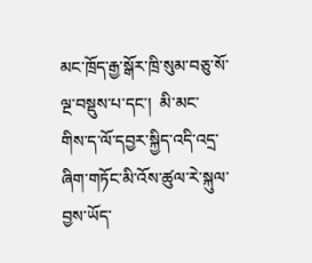མང་ཁྲོད་རྒྱ་སྒོར་ཁྲི་སུམ་བཅུ་སོ་ལྔ་བསྡུས་པ་དང་།  མི་མང་
གིས་ད་ལོ་དབྱར་སྐྱིད་འདི་འདྲ་ཞིག་གཏོང་མི་འོས་ཚུལ་རེ་སྐུལ་བྱས་ཡོད་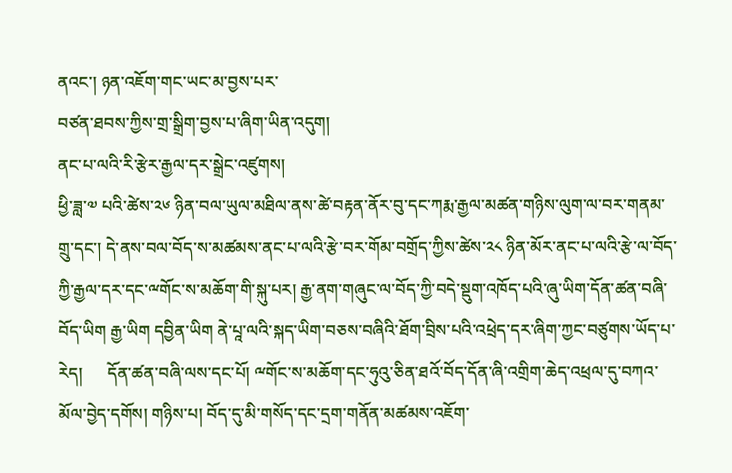ནའང་། ཉན་འཇོག་གང་ཡང་མ་བྱས་པར་
བཙན་ཐབས་ཀྱིས་གྲ་སྒྲིག་བྱས་པ་ཞིག་ཡིན་འདུག།
ནང་པ་ལའི་རི་རྩེར་རྒྱལ་དར་སྒྲེང་འཛུགས།
ཕྱི་ཟླ་༧ པའི་ཚེས་༢༦ ཉིན་བལ་ཡུལ་མཐིལ་ནས་ཚེ་བརྟན་ནོར་བུ་དང་ཀརྨ་རྒྱལ་མཚན་གཉིས་ལུག་ལ་བར་གནམ་
གྲུ་དང་། དེ་ནས་བལ་བོད་ས་མཚམས་ནང་པ་ལའི་རྩེ་བར་གོམ་བགྲོད་ཀྱིས་ཚེས་༢༨ ཉིན་མོར་ནང་པ་ལའི་རྩེ་ལ་བོད་
ཀྱི་རྒྱལ་དར་དང་ྋགོང་ས་མཆོག་གི་སྐུ་པར། རྒྱ་ནག་གཞུང་ལ་བོད་ཀྱི་བདེ་སྡུག་འཁོད་པའི་ཞུ་ཡིག་དོན་ཚན་བཞི་
བོད་ཡིག རྒྱ་ཡིག དབྱིན་ཡིག ནེ་པཱ་ལའི་སྐད་ཡིག་བཅས་བཞིའི་ཐོག་བྲིས་པའི་འཕྲེད་དར་ཞིག་ཀྱང་བཙུགས་ཡོད་པ་
རེད།      དོན་ཚན་བཞི་ལས་དང་པོ། ྋགོང་ས་མཆོག་དང་ཧུའུ་ཅིན་ཐའོ་བོད་དོན་ཞི་འགྲིག་ཆེད་འཕྲལ་དུ་བཀའ་
མོལ་བྱེད་དགོས། གཉིས་པ། བོད་དུ་མི་གསོད་དང་དྲག་གནོན་མཚམས་འཇོག་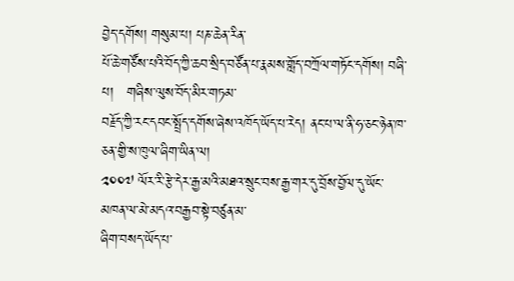བྱེད་དགོས། གསུམ་པ། པཎ་ཆེན་རིན་
པོ་ཆེ་གཙོས་པའི་བོད་ཀྱི་ཆབ་སྲིད་བཙོན་པ་རྣམས་གློད་བཀྲོལ་གཏོང་དགོས། བཞི་པ།   གཞིས་ལུས་བོད་མིར་གཏམ་
བརྗོད་ཀྱི་རང་དབང་སྤྲོད་དགོས་ཞེས་འཁོད་ཡོད་པ་རེད། ནང་པ་ལ་ནི་ཧ་ཅང་ཉེན་ཁ་ཅན་གྱི་ས་ཁུལ་ཞིག་ཡིན་ལ།
༢༠༠༧ ལོར་རི་རྩེ་དེར་རྒྱ་མའི་མཐའ་སྲུང་བས་རྒྱ་གར་དུ་བྲོས་བྱོལ་དུ་ཡོང་མཁན་ལ་མེ་མདའ་བརྒྱབ་སྟེ་བཙུན་མ་
ཞིག་བསད་ཡོད་པ་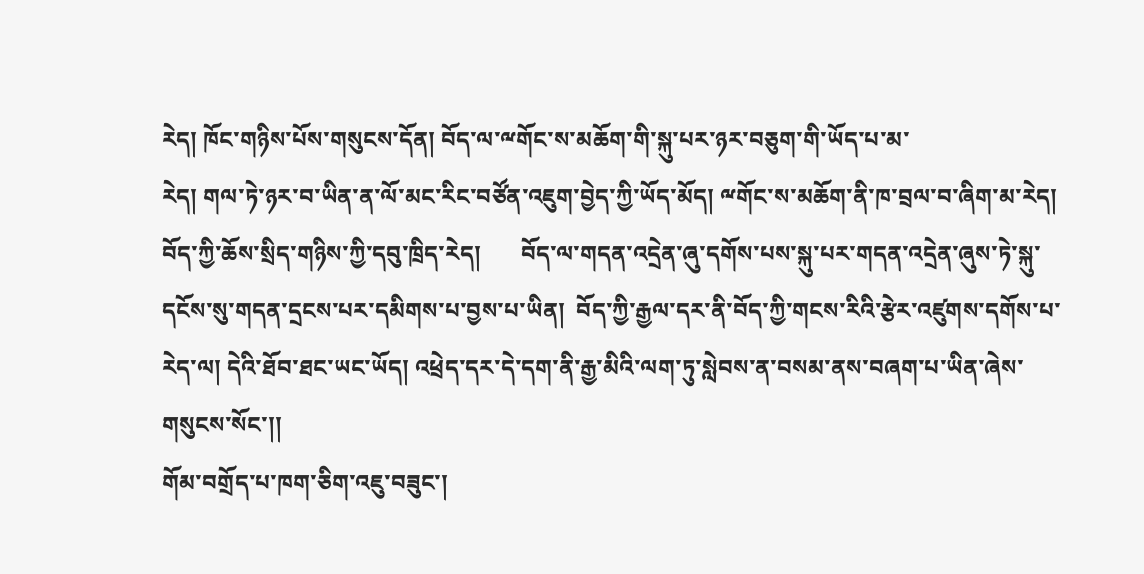རེད། ཁོང་གཉིས་པོས་གསུངས་དོན། བོད་ལ་ྋགོང་ས་མཆོག་གི་སྐུ་པར་ཉར་བཅུག་གི་ཡོད་པ་མ་
རེད། གལ་ཏེ་ཉར་བ་ཡིན་ན་ལོ་མང་རིང་བཙོན་འཇུག་བྱེད་ཀྱི་ཡོད་མོད། ྋགོང་ས་མཆོག་ནི་ཁ་བྲལ་བ་ཞིག་མ་རེད།
བོད་ཀྱི་ཆོས་སྲིད་གཉིས་ཀྱི་དབུ་ཁྲིད་རེད།       བོད་ལ་གདན་འདྲེན་ཞུ་དགོས་པས་སྐུ་པར་གདན་འདྲེན་ཞུས་ཏེ་སྐུ་
དངོས་སུ་གདན་དྲངས་པར་དམིགས་པ་བྱས་པ་ཡིན།  བོད་ཀྱི་རྒྱལ་དར་ནི་བོད་ཀྱི་གངས་རིའི་རྩེར་འཛུགས་དགོས་པ་
རེད་ལ། དེའི་ཐོབ་ཐང་ཡང་ཡོད། འཕྲེད་དར་དེ་དག་ནི་རྒྱ་མིའི་ལག་ཏུ་སླེབས་ན་བསམ་ནས་བཞག་པ་ཡིན་ཞེས་
གསུངས་སོང་།།
གོམ་བགྲོད་པ་ཁག་ཅིག་འཇུ་བཟུང་།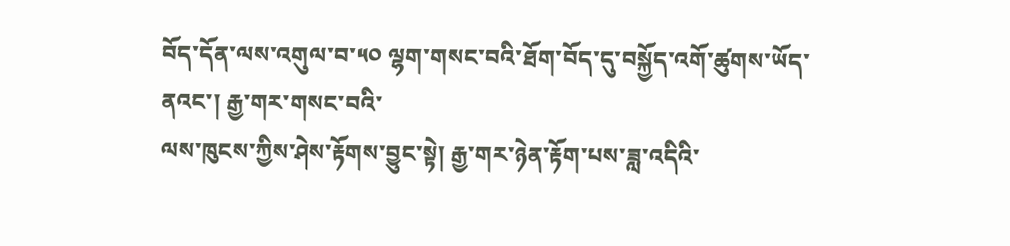བོད་དོན་ལས་འགུལ་བ་༥༠ ལྷག་གསང་བའི་ཐོག་བོད་དུ་བསྐྱོད་འགོ་ཚུགས་ཡོད་ནའང་། རྒྱ་གར་གསང་བའི་
ལས་ཁུངས་ཀྱིས་ཤེས་རྟོགས་བྱུང་སྟེ། རྒྱ་གར་ཉེན་རྟོག་པས་ཟླ་འདིའི་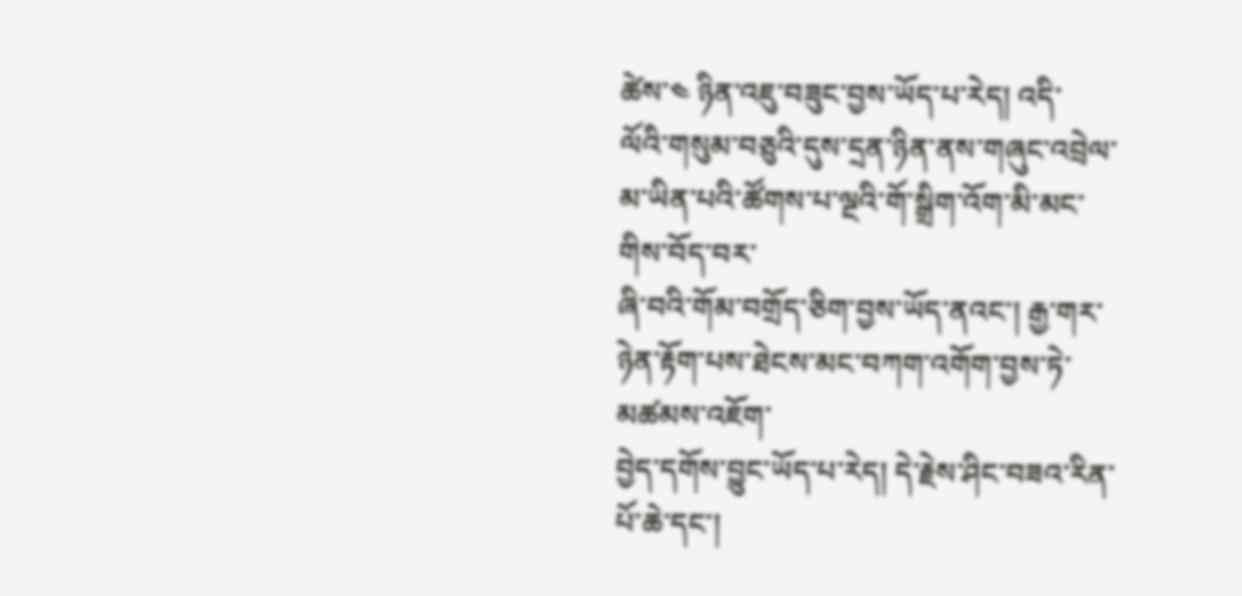ཚེས་༤ ཉིན་འཇུ་བཟུང་བྱས་ཡོད་པ་རེད། འདི་
ལོའི་གསུམ་བཅུའི་དུས་དྲན་ཉིན་ནས་གཞུང་འབྲེལ་མ་ཡིན་པའི་ཚོགས་པ་ལྔའི་གོ་སྒྲིག་འོག་མི་མང་གིས་བོད་བར་
ཞི་བའི་གོམ་བགྲོད་ཅིག་བྱས་ཡོད་ནའང་། རྒྱ་གར་ཉེན་རྟོག་པས་ཐེངས་མང་བཀག་འགོག་བྱས་ཏེ་མཚམས་འཇོག་
བྱེད་དགོས་བྱུང་ཡོད་པ་རེད། དེ་རྗེས་ཤིང་བཟའ་རིན་པོ་ཆེ་དང་།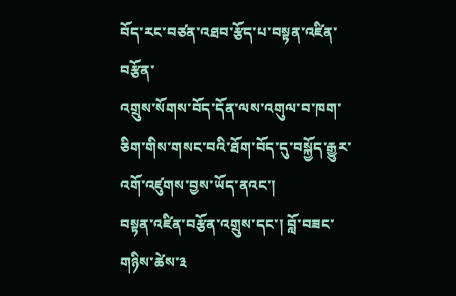བོད་རང་བཙན་འཐབ་རྩོད་པ་བསྟན་འཛིན་བརྩོན་
འགྲུས་སོགས་བོད་དོན་ལས་འགུལ་བ་ཁག་ཅིག་གིས་གསང་བའི་ཐོག་བོད་དུ་བསྐྱོད་རྒྱུར་འགོ་འཛུགས་བྱས་ཡོད་ནའང་།
བསྟན་འཛིན་བརྩོན་འགྲུས་དང་། བློ་བཟང་གཉིས་ཚེས་༣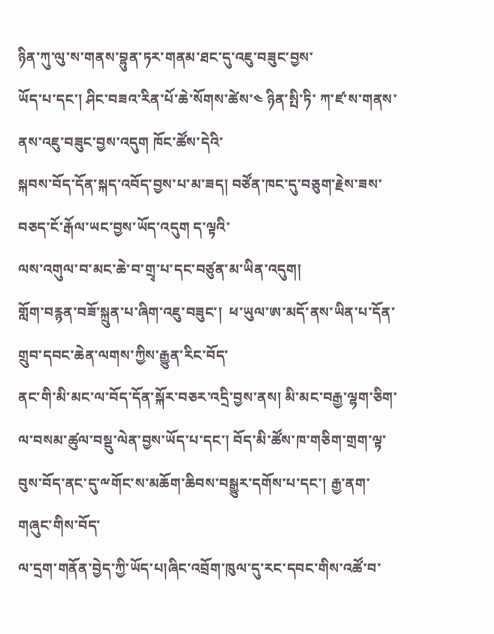ཉིན་ཀུ་ལུ་ས་གནས་བྷུན་ཏར་གནམ་ཐང་དུ་འཇུ་བཟུང་བྱས་
ཡོད་པ་དང་། ཤིང་བཟའ་རིན་པོ་ཆེ་སོགས་ཚེས་༤ ཉིན་སྤི་ཏི་ ཀ་ཛ་ས་གནས་ནས་འཇུ་བཟུང་བྱས་འདུག ཁོང་ཚོས་དེའི་
སྐབས་བོད་དོན་སྐད་འབོད་བྱས་པ་མ་ཟད། བཙོན་ཁང་དུ་བཅུག་རྗེས་ཟས་བཅད་ངོ་རྒོལ་ཡང་བྱས་ཡོད་འདུག ད་ལྟའི་
ལས་འགུལ་བ་མང་ཆེ་བ་གྲྭ་པ་དང་བཙུན་མ་ཡིན་འདུག།
གློག་བརྙན་བཟོ་སྐྲུན་པ་ཞིག་འཇུ་བཟུང་།  ཕ་ཡུལ་ཨ་མདོ་ནས་ཡིན་པ་དོན་གྲུབ་དབང་ཆེན་ལགས་ཀྱིས་རྒྱུན་རིང་བོད་
ནང་གི་མི་མང་ལ་བོད་དོན་སྐོར་བཅར་འདྲི་བྱས་ནས། མི་མང་བརྒྱ་ལྷག་ཅིག་ལ་བསམ་ཚུལ་བསྡུ་ལེན་བྱས་ཡོད་པ་དང་། བོད་མི་ཚོས་ཁ་གཅིག་གྲག་ལྟ་བུས་བོད་ནང་དུ་ྋགོང་ས་མཆོག་ཆིབས་བསྒྱུར་དགོས་པ་དང་། རྒྱ་ནག་གཞུང་གིས་བོད་
ལ་དྲག་གནོན་བྱེད་ཀྱི་ཡོད་པ།ཞིང་འབྲོག་ཁུལ་དུ་རང་དབང་གིས་འཚོ་བ་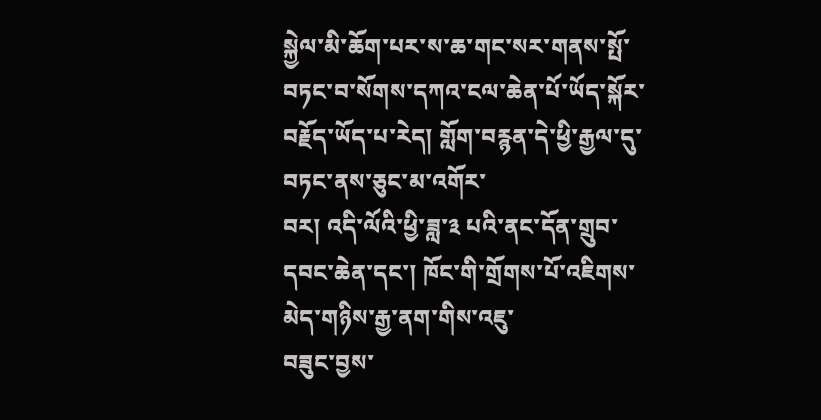སྐྱེལ་མི་ཆོག་པར་ས་ཆ་གང་སར་གནས་སྤོ་
བཏང་བ་སོགས་དཀའ་ངལ་ཆེན་པོ་ཡོད་སྐོར་བརྗོད་ཡོད་པ་རེད། གློག་བརྙན་དེ་ཕྱི་རྒྱལ་དུ་བཏང་ནས་ཅུང་མ་འགོར་
བར། འདི་ལོའི་ཕྱི་ཟླ་༣ པའི་ནང་དོན་གྲུབ་དབང་ཆེན་དང་། ཁོང་གི་གྲོགས་པོ་འཇིགས་མེད་གཉིས་རྒྱ་ནག་གིས་འཇུ་
བཟུང་བྱས་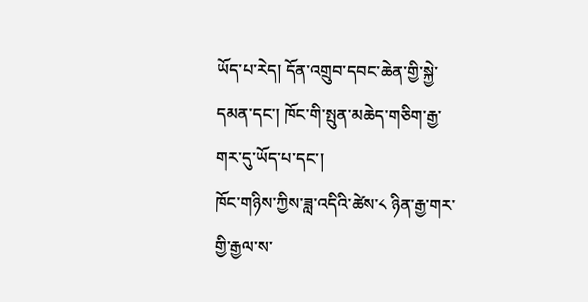ཡོད་པ་རེད། དོན་འགྲུབ་དབང་ཆེན་གྱི་སྐྱེ་དམན་དང་། ཁོང་གི་སྤུན་མཆེད་གཅིག་རྒྱ་གར་དུ་ཡོད་པ་དང་།
ཁོང་གཉིས་ཀྱིས་ཟླ་འདིའི་ཚེས་༨ ཉིན་རྒྱ་གར་གྱི་རྒྱལ་ས་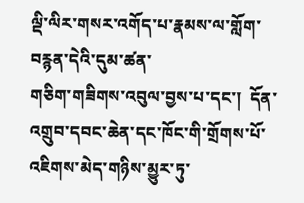ལྡི་ལིར་གསར་འགོད་པ་རྣམས་ལ་གློག་བརྙན་དེའི་དུམ་ཚན་
གཅིག་གཟིགས་འབུལ་བྱས་པ་དང་།  དོན་འགྲུབ་དབང་ཆེན་དང་ཁོང་གི་གྲོགས་པོ་འཇིགས་མེད་གཉིས་མྱུར་ཏུ་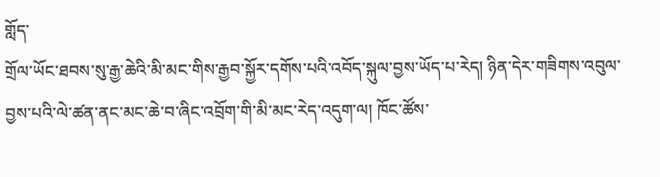གློད་
གྲོལ་ཡོང་ཐབས་སུ་རྒྱ་ཆེའི་མི་མང་གིས་རྒྱབ་སྐྱོར་དགོས་པའི་འབོད་སྐུལ་བྱས་ཡོད་པ་རེད། ཉིན་དེར་གཟིགས་འབུལ་
བྱས་པའི་ལེ་ཚན་ནང་མང་ཆེ་བ་ཞིང་འབྲོག་གི་མི་མང་རེད་འདུག་ལ། ཁོང་ཚོས་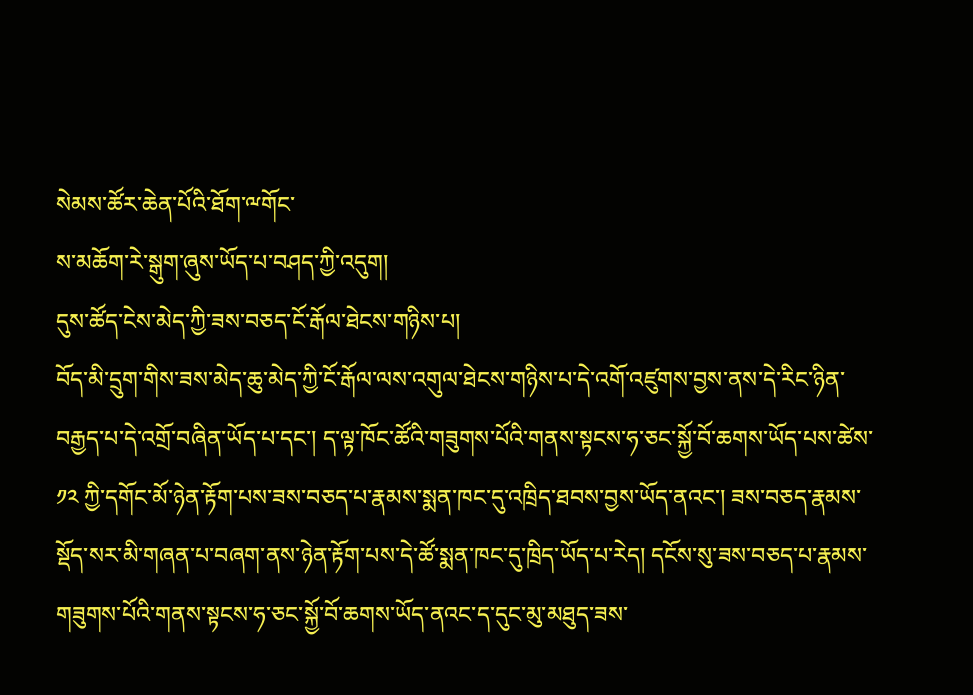སེམས་ཚོར་ཆེན་པོའི་ཐོག་ྋགོང་
ས་མཆོག་རེ་སྒུག་ཞུས་ཡོད་པ་བཤད་ཀྱི་འདུག།
དུས་ཚོད་ངེས་མེད་ཀྱི་ཟས་བཅད་ངོ་རྒོལ་ཐེངས་གཉིས་པ།
བོད་མི་དྲུག་གིས་ཟས་མེད་ཆུ་མེད་ཀྱི་ངོ་རྒོལ་ལས་འགུལ་ཐེངས་གཉིས་པ་དེ་འགོ་འཛུགས་བྱས་ནས་དེ་རིང་ཉིན་
བརྒྱད་པ་དེ་འགྲོ་བཞིན་ཡོད་པ་དང་། ད་ལྟ་ཁོང་ཚོའི་གཟུགས་པོའི་གནས་སྟངས་ཧ་ཅང་སྐྱོ་བོ་ཆགས་ཡོད་པས་ཚེས་
༡༢ ཀྱི་དགོང་མོ་ཉེན་རྟོག་པས་ཟས་བཅད་པ་རྣམས་སྨན་ཁང་དུ་འཁྲིད་ཐབས་བྱས་ཡོད་ནའང་། ཟས་བཅད་རྣམས་
སྡོད་སར་མི་གཞན་པ་བཞག་ནས་ཉེན་རྟོག་པས་དེ་ཚོ་སྨན་ཁང་དུ་ཁྲིད་ཡོད་པ་རེད། དངོས་སུ་ཟས་བཅད་པ་རྣམས་
གཟུགས་པོའི་གནས་སྟངས་ཧ་ཅང་སྐྱོ་བོ་ཆགས་ཡོད་ནའང་ད་དུང་མུ་མཐུད་ཟས་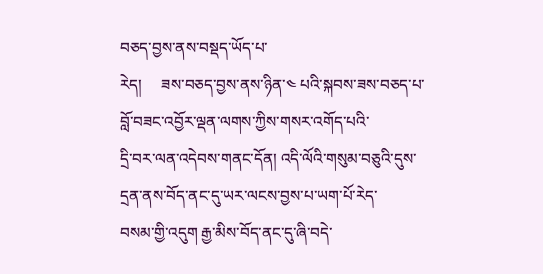བཅད་བྱས་ནས་བསྡད་ཡོད་པ་
རེད།     ཟས་བཅད་བྱས་ནས་ཉིན་༤ པའི་སྐབས་ཟས་བཅད་པ་བློ་བཟང་འབྱོར་ལྡན་ལགས་ཀྱིས་གསར་འགོད་པའི་
དྲི་བར་ལན་འདེབས་གནང་དོན། འདི་ལོའི་གསུམ་བཅུའི་དུས་དྲན་ནས་བོད་ནང་དུ་ཡར་ལངས་བྱས་པ་ཡག་པོ་རེད་
བསམ་གྱི་འདུག རྒྱ་མིས་བོད་ནང་དུ་ཞི་བདེ་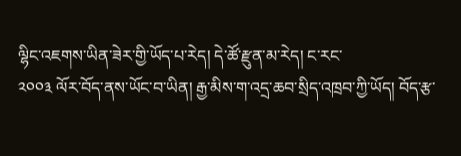ལྷིང་འཇགས་ཡིན་ཟེར་གྱི་ཡོད་པ་རེད། དེ་ཚོ་རྫུན་མ་རེད། ང་རང་
༢༠༠༣ ལོར་བོད་ནས་ཡོང་བ་ཡིན། རྒྱ་མིས་ག་འདྲ་ཆབ་སྲིད་འཁྲབ་ཀྱི་ཡོད། བོད་རྩ་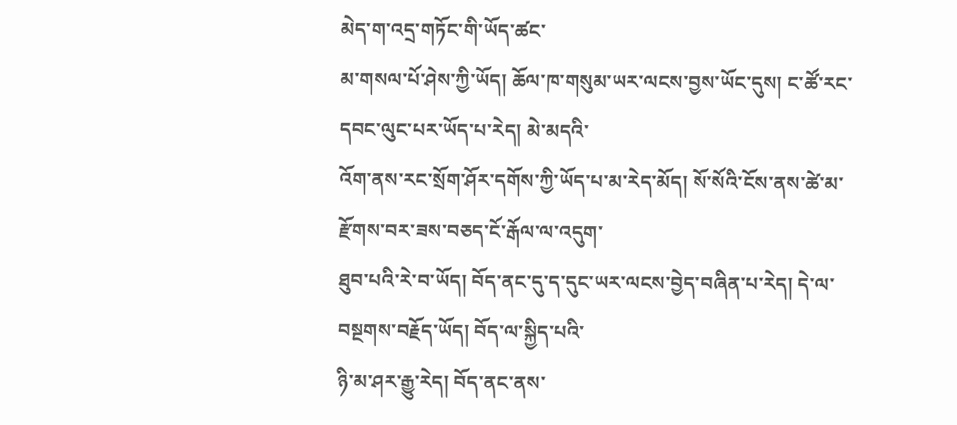མེད་ག་འདྲ་གཏོང་གི་ཡོད་ཚང་
མ་གསལ་པོ་ཤེས་ཀྱི་ཡོད། ཆོལ་ཁ་གསུམ་ཡར་ལངས་བྱས་ཡོང་དུས། ང་ཚོ་རང་དབང་ལུང་པར་ཡོད་པ་རེད། མེ་མདའི་
འོག་ནས་རང་སྲོག་ཤོར་དགོས་ཀྱི་ཡོད་པ་མ་རེད་མོད། སོ་སོའི་ངོས་ནས་ཚེ་མ་རྫོགས་བར་ཟས་བཅད་ངོ་རྒོལ་ལ་འདུག་
ཐུབ་པའི་རེ་བ་ཡོད། བོད་ནང་དུ་ད་དུང་ཡར་ལངས་བྱེད་བཞིན་པ་རེད། དེ་ལ་བསྔགས་བརྗོད་ཡོད། བོད་ལ་སྐྱིད་པའི་
ཉི་མ་ཤར་རྒྱུ་རེད། བོད་ནང་ནས་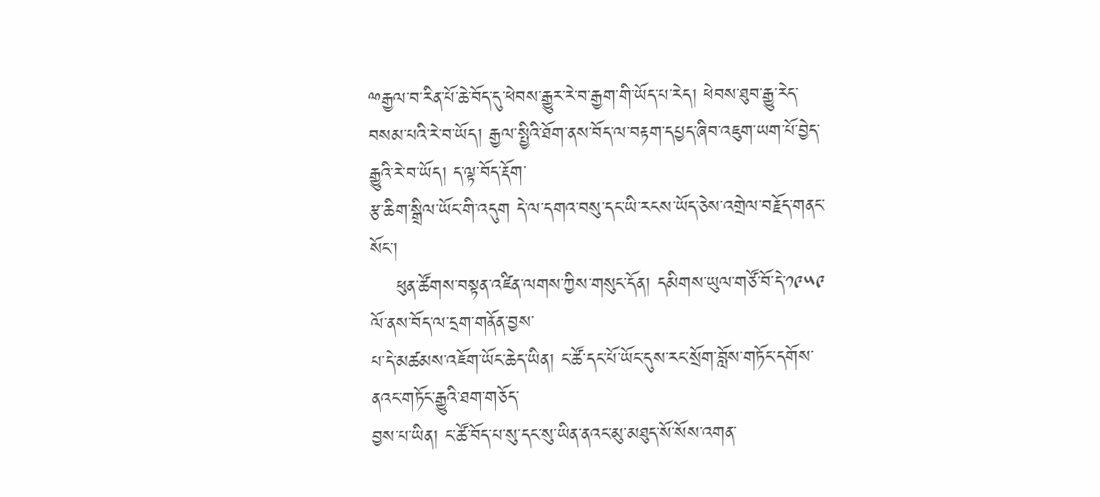ྋརྒྱལ་བ་རིན་པོ་ཆེ་བོད་དུ་ཕེབས་རྒྱུར་རེ་བ་རྒྱག་གི་ཡོད་པ་རེད། ཕེབས་ཐུབ་རྒྱུ་རེད་
བསམ་པའི་རེ་བ་ཡོད། རྒྱལ་སྤྱིའི་ཐོག་ནས་བོད་ལ་བརྟག་དཔྱད་ཞིབ་འཇུག་ཡག་པོ་བྱེད་རྒྱུའི་རེ་བ་ཡོད། ད་ལྟ་བོད་རྡོག་
རྩ་ཆིག་སྒྲིལ་ཡོང་གི་འདུག དེ་ལ་དགའ་བསུ་དང་ཡི་རངས་ཡོད་ཅེས་འགྲེལ་བརྗོད་གནང་སོང་།
    ཕུན་ཚོགས་བསྟན་འཛིན་ལགས་ཀྱིས་གསུང་དོན། དམིགས་ཡུལ་གཙོ་བོ་དེ་༡༩༥༩ ལོ་ནས་བོད་ལ་དྲག་གནོན་བྱས་
པ་དེ་མཚམས་འཇོག་ཡོང་ཆེད་ཡིན། ང་ཚོ་དང་པོ་ཡོང་དུས་རང་སྲོག་བློས་གཏོང་དགོས་ནའང་གཏོང་རྒྱུའི་ཐག་གཅོད་
བྱས་པ་ཡིན། ང་ཚོ་བོད་པ་སུ་དང་སུ་ཡིན་ནའང་མུ་མཐུད་སོ་སོས་འགན་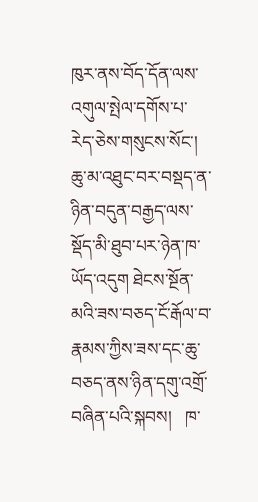ཁུར་ནས་བོད་དོན་ལས་འགུལ་སྤེལ་དགོས་པ་
རེད་ཅེས་གསུངས་སོང་།         ཆུ་མ་འཐུང་བར་བསྡད་ན་ཉིན་བདུན་བརྒྱད་ལས་སྡོད་མི་ཐུབ་པར་ཉེན་ཁ་ཡོད་འདུག ཐེངས་སྔོན་མའི་ཟས་བཅད་ངོ་རྒོལ་བ་རྣམས་ཀྱིས་ཟས་དང་ཆུ་བཅད་ནས་ཉིན་དགུ་འགྲོ་བཞིན་པའི་སྐབས།   ཁ་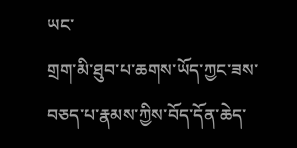ཡང་
གྲག་མི་ཐུབ་པ་ཆགས་ཡོད་ཀྱང་ཟས་བཅད་པ་རྣམས་ཀྱིས་བོད་དོན་ཆེད་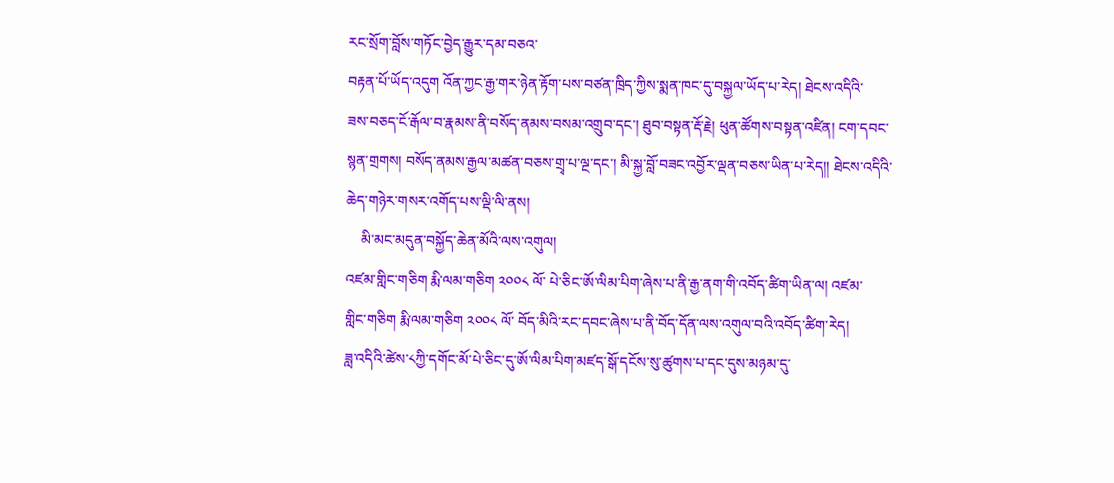རང་སྲོག་བློས་གཏོང་བྱེད་རྒྱུར་དམ་བཅའ་
བརྟན་པོ་ཡོད་འདུག འོན་ཀྱང་རྒྱ་གར་ཉེན་རྟོག་པས་བཙན་ཁྲིད་ཀྱིས་སྨན་ཁང་དུ་བསྐྱལ་ཡོད་པ་རེད། ཐེངས་འདིའི་
ཟས་བཅད་ངོ་རྒོལ་བ་རྣམས་ནི་བསོད་ནམས་བསམ་འགྲུབ་དང་། ཐུབ་བསྟན་རྡོ་རྗེ། ཕུན་ཚོགས་བསྟན་འཛིན། ངག་དབང་
སྙན་གྲགས། བསོད་ནམས་རྒྱལ་མཚན་བཅས་གྲྭ་པ་ལྔ་དང་། མི་སྐྱ་བློ་བཟང་འབྱོར་ལྡན་བཅས་ཡིན་པ་རེད།། ཐེངས་འདིའི་
ཆེད་གཉེར་གསར་འགོད་པས་ལྡི་ལི་ནས།
    མི་མང་མདུན་བསྐྱོད་ཆེན་མོའི་ལས་འགུལ།
འཛམ་གླིང་གཅིག རྨི་ལམ་གཅིག ༢༠༠༨ ལོ་ པེ་ཅིང་ཨོ་ལིམ་པིག་ཞེས་པ་ནི་རྒྱ་ནག་གི་འབོད་ཚིག་ཡིན་ལ། འཛམ་
གླིང་གཅིག རྨི་ལམ་གཅིག ༢༠༠༨ ལོ་ བོད་མིའི་རང་དབང་ཞེས་པ་ནི་བོད་དོན་ལས་འགུལ་བའི་འབོད་ཚིག་རེད།
ཟླ་འདིའི་ཚེས་༨ཀྱི་དགོང་མོ་པེ་ཅིང་དུ་ཨོ་ལིམ་པིག་མཛད་སྒོ་དངོས་སུ་ཚུགས་པ་དང་དུས་མཉམ་དུ་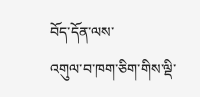བོད་དོན་ལས་
འགུལ་བ་ཁག་ཅིག་གིས་ལྡི་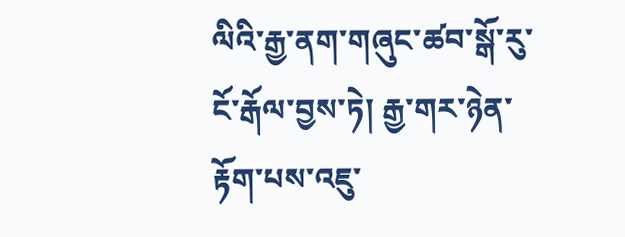ལིའི་རྒྱ་ནག་གཞུང་ཚབ་སྒོ་རུ་ངོ་རྒོལ་བྱས་ཏེ། རྒྱ་གར་ཉེན་རྟོག་པས་འཇུ་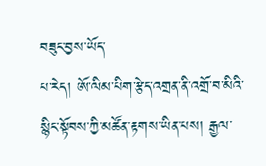བཟུང་བྱས་ཡོད་
པ་རེད། ཨོ་ལིམ་པིག་རྩེད་འགྲན་ནི་འགྲོ་བ་མིའི་སྙིང་སྟོབས་ཀྱི་མཚོན་རྟགས་ཡིན་པས། རྒྱལ་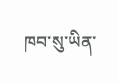ཁབ་སུ་ཡིན་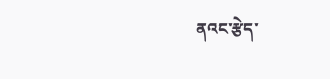ནའང་རྩེད་